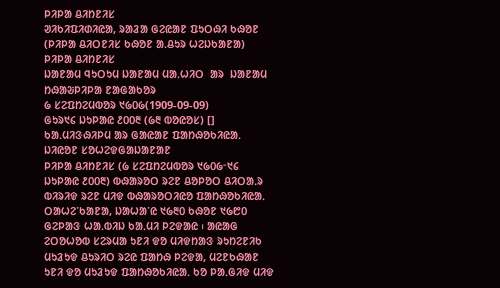ᱞᱤᱞᱟ ᱪᱤᱴᱱᱤᱥ
ᱣᱤᱠᱤᱯᱤᱰᱤᱭᱟ, ᱨᱟᱲᱟ ᱜᱮᱭᱟᱱ ᱯᱩᱛᱷᱤ ᱠᱷᱚᱱ
(ᱞᱤᱞᱟ ᱪᱤᱛᱱᱤᱥ ᱠᱷᱚᱱ ᱟᱹᱪᱩᱨ ᱦᱮᱡᱠᱟᱱᱟ)
ᱞᱤᱞᱟ ᱪᱤᱴᱱᱤᱥ
ᱡᱟᱱᱟᱢ ᱧᱩᱛᱩᱢ ᱡᱟᱱᱟᱢ ᱢᱟᱹᱦᱤᱛ  ᱟᱨ  ᱡᱟᱱᱟᱢ ᱴᱷᱟᱶᱞᱤᱞᱟ ᱱᱟᱜᱟᱠᱚᱨ
᱙ ᱥᱮᱯᱴᱮᱢᱵᱚᱨ ᱑᱙᱐᱙(1909-09-09)
ᱜᱩᱨ᱑᱔ ᱡᱩᱞᱟᱭ ᱒᱐᱐᱓ (᱙᱓ ᱵᱚᱭᱚᱥ) []
ᱠᱟᱹᱢᱤᱝᱷᱤᱞᱢ ᱟᱨ ᱜᱟᱭᱟᱱ ᱯᱟᱴᱷᱚᱠᱤᱭᱟᱹ
ᱡᱤᱭᱚᱱ ᱥᱚᱦᱮᱫᱜᱟᱡᱟᱱᱟᱱ
ᱞᱤᱞᱟ ᱪᱤᱴᱱᱤᱥ (᱙ ᱥᱮᱯᱴᱮᱢᱵᱚᱨ ᱑᱙᱐᱙ᱼ᱑᱔ ᱡᱩᱞᱟᱭ ᱒᱐᱐᱓) ᱵᱷᱟᱨᱚᱛ ᱨᱮᱱ ᱪᱚᱞᱚᱛ ᱪᱤᱛᱟᱹᱨ ᱵᱤᱨᱤᱫ ᱨᱮᱱ ᱢᱤᱫ ᱵᱷᱟᱨᱚᱛᱤᱭᱚ ᱯᱟᱴᱷᱚᱠᱤᱭᱟᱹ ᱛᱟᱦᱮᱸᱠᱟᱱᱟ, ᱡᱟᱦᱟᱸᱭ ᱑᱙᱓᱐ ᱠᱷᱚᱱ ᱑᱙᱘᱐ ᱜᱮᱞᱟᱝ ᱦᱟᱹᱵᱤᱡ ᱠᱟᱹᱢᱤ ᱞᱮᱫᱟᱭ ᱾ ᱟᱭᱟᱜ ᱮᱛᱚᱦᱚᱵ ᱥᱮᱨᱢᱟ ᱩᱱᱤ ᱫᱚ ᱢᱤᱫᱴᱟᱝ ᱨᱩᱴᱮᱱᱤᱠ ᱢᱩᱲᱩᱫ ᱪᱩᱨᱤᱛ ᱨᱮᱭ ᱯᱟᱴᱷ ᱞᱮᱫᱟ, ᱢᱮᱱᱠᱷᱟᱱ ᱩᱱᱤ ᱫᱚ ᱢᱩᱲᱩᱫ ᱯᱟᱴᱷᱚᱠᱤᱭᱟᱹ ᱠᱚ ᱞᱟᱹᱜᱤᱫ ᱢᱤᱫ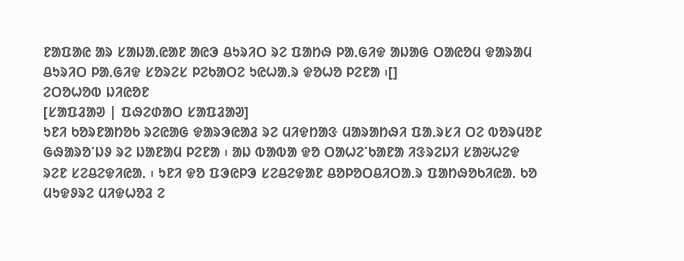ᱱᱟᱯᱟᱭ ᱟᱨ ᱥᱟᱡᱟᱹᱭᱟᱱ ᱟᱭᱳ ᱪᱩᱨᱤᱛ ᱨᱮ ᱯᱟᱴᱷ ᱞᱟᱹᱜᱤᱫ ᱟᱡᱟᱜ ᱛᱟᱭᱚᱢ ᱫᱟᱨᱟᱢ ᱪᱩᱨᱤᱛ ᱞᱟᱹᱜᱤᱫ ᱥᱚᱨᱮᱥ ᱞᱮᱠᱟᱛᱮ ᱩᱭᱦᱟᱹᱨ ᱫᱚᱦᱚ ᱞᱮᱱᱟ ᱾[]
ᱮᱛᱚᱦᱚᱵ ᱡᱤᱭᱚᱱ
[ᱥᱟᱯᱲᱟᱣ | ᱯᱷᱮᱰᱟᱛ ᱥᱟᱯᱲᱟᱣ]
ᱩᱱᱤ ᱠᱚᱨᱱᱟᱴᱚᱠ ᱨᱮᱭᱟᱜ ᱫᱟᱨᱳᱭᱟᱲ ᱨᱮ ᱢᱤᱫᱴᱟᱝ ᱢᱟᱨᱟᱴᱷᱤ ᱯᱟᱹᱨᱥᱤ ᱛᱮ ᱵᱚᱨᱢᱚᱱ ᱜᱷᱟᱨᱚᱸᱡᱽ ᱨᱮ ᱡᱟᱱᱟᱢ ᱞᱮᱱᱟ ᱾ ᱟᱡ ᱵᱟᱵᱟ ᱫᱚ ᱛᱟᱦᱮᱸᱠᱟᱱᱟ ᱤᱝᱨᱮᱡᱤ ᱥᱟᱶᱦᱮᱫ ᱨᱮᱱ ᱥᱮᱪᱮᱫᱤᱭᱟᱹ ᱾ ᱩᱱᱤ ᱫᱚ ᱯᱳᱭᱞᱳ ᱥᱮᱪᱮᱫᱟᱱ ᱪᱚᱞᱚᱛᱪᱤᱛᱟᱹᱨ ᱯᱟᱴᱷᱚᱠᱤᱭᱟᱹ ᱠᱚ ᱢᱩᱫᱽᱨᱮ ᱢᱤᱫᱦᱚᱲ ᱮ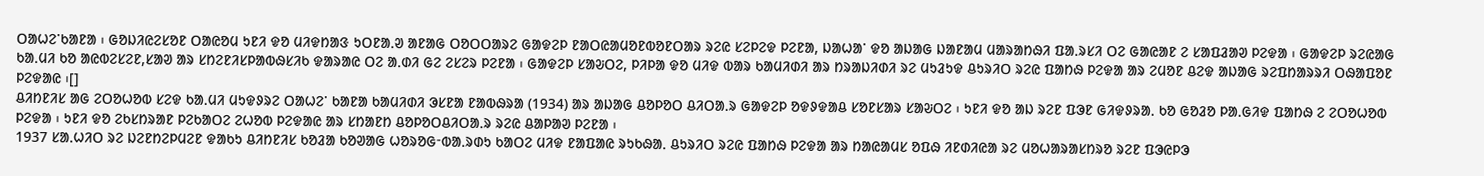ᱛᱟᱦᱮᱸᱠᱟᱱᱟ ᱾ ᱜᱚᱡᱤᱭᱮᱥᱚᱱ ᱛᱟᱭᱚᱢ ᱩᱱᱤ ᱫᱚ ᱢᱤᱫᱴᱟᱝ ᱩᱛᱱᱟᱹᱣ ᱟᱱᱟᱜ ᱛᱚᱛᱛᱟᱨᱮ ᱜᱟᱫᱮᱞ ᱱᱟᱛᱭᱟᱢᱚᱱᱵᱚᱱᱛᱟᱨ ᱨᱮᱭ ᱥᱮᱞᱮᱫ ᱞᱮᱱᱟ, ᱡᱟᱦᱟᱸ ᱫᱚ ᱟᱡᱟᱜ ᱡᱟᱱᱟᱢ ᱢᱟᱨᱟᱴᱷᱤ ᱯᱟᱹᱨᱥᱤ ᱛᱮ ᱜᱟᱭᱟᱱ ᱮ ᱥᱟᱯᱲᱟᱣ ᱞᱮᱫᱟ ᱾ ᱜᱟᱫᱮᱞ ᱨᱮᱭᱟᱜ ᱠᱟᱹᱢᱤ ᱠᱚ ᱟᱭᱵᱮᱥᱮᱱ,ᱥᱟᱣ ᱟᱨ ᱥᱴᱮᱱᱤᱥᱞᱟᱵᱷᱥᱤᱠ ᱫᱟᱨᱟᱭ ᱛᱮ ᱟᱹᱰᱤ ᱜᱮ ᱮᱥᱮᱨ ᱞᱮᱱᱟ ᱾ ᱜᱟᱫᱮᱞ ᱥᱟᱶᱛᱮ, ᱞᱤᱞᱟ ᱫᱚ ᱢᱤᱫ ᱵᱟᱨ ᱠᱟᱢᱤᱰᱤ ᱟᱨ ᱴᱨᱟᱡᱤᱰᱤ ᱨᱮ ᱢᱩᱲᱩᱫ ᱪᱩᱨᱤᱛ ᱨᱮᱭ ᱯᱟᱴᱷ ᱞᱮᱫᱟ ᱟᱨ ᱮᱢᱚᱱ ᱪᱮᱫ ᱟᱡᱟᱜ ᱨᱮᱯᱴᱟᱨᱨᱤ ᱛᱷᱟᱯᱚᱱ ᱞᱮᱫᱟᱭ ᱾[]
ᱪᱤᱴᱱᱤᱥ ᱟᱜ ᱮᱛᱚᱦᱚᱵ ᱥᱮᱫ ᱠᱟᱹᱢᱤ ᱢᱩᱫᱽᱨᱮ ᱛᱟᱦᱮᱸ ᱠᱟᱱᱟ ᱠᱟᱢᱤᱰᱤ ᱳᱥᱱᱟ ᱱᱟᱵᱷᱨᱟ (1934) ᱟᱨ ᱟᱡᱟᱜ ᱪᱚᱞᱚᱛ ᱪᱤᱛᱟᱹᱨ ᱜᱟᱫᱮᱞ ᱚᱫᱽᱫᱟᱪ ᱥᱚᱱᱥᱟᱨ ᱥᱟᱶᱛᱮ ᱾ ᱩᱱᱤ ᱫᱚ ᱟᱡ ᱨᱮᱱ ᱯᱳᱱ ᱜᱤᱫᱽᱨᱟᱹ ᱠᱚ ᱜᱚᱲᱚ ᱞᱟᱹᱜᱤᱫ ᱯᱟᱴᱷ ᱮ ᱮᱛᱚᱦᱚᱵ ᱞᱮᱫᱟ ᱾ ᱩᱱᱤ ᱫᱚ ᱮᱠᱥᱴᱨᱟᱱ ᱞᱮᱠᱟᱛᱮ ᱮᱦᱚᱵ ᱞᱮᱫᱟᱭ ᱟᱨ ᱥᱴᱟᱱᱴ ᱪᱚᱞᱚᱛᱪᱤᱛᱟᱹᱨ ᱨᱮᱭ ᱪᱟᱞᱟᱣ ᱞᱮᱱᱟ ᱾
1937 ᱥᱟᱹᱦᱤᱛ ᱨᱮ ᱡᱮᱱᱴᱮᱞᱢᱮᱱ ᱫᱟᱠᱩ ᱪᱤᱴᱱᱤᱥ ᱠᱚᱲᱟ ᱠᱚᱣᱟᱜ ᱦᱚᱨᱚᱜᱼᱵᱟᱹᱨᱰᱩ ᱠᱟᱛᱮ ᱢᱤᱫ ᱱᱟᱯᱟᱭ ᱨᱩᱠᱷᱟᱹ ᱪᱩᱨᱤᱛ ᱨᱮᱭ ᱯᱟᱴᱷ ᱞᱮᱫᱟ ᱟᱨ ᱴᱟᱭᱟᱢᱥ ᱚᱯᱷ ᱤᱱᱰᱤᱭᱟ ᱨᱮ ᱢᱚᱦᱟᱨᱟᱥᱴᱨᱚ ᱨᱮᱱ ᱯᱳᱭᱞᱳ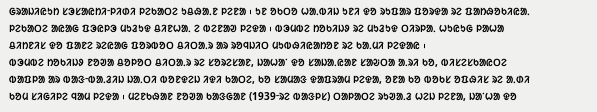ᱜᱨᱟᱡᱤᱭᱩᱴ ᱥᱳᱥᱟᱭᱴᱤᱼᱞᱤᱰᱤ ᱞᱮᱠᱟᱛᱮ ᱩᱪᱷᱟᱹᱱ ᱞᱮᱱᱟ ᱾ ᱩᱱ ᱚᱠᱛᱚ ᱦᱟᱹᱵᱤᱡ ᱩᱱᱤ ᱫᱚ ᱨᱩᱯᱟᱨ ᱯᱚᱨᱫᱟ ᱨᱮ ᱯᱟᱴᱷᱚᱠᱤᱭᱟᱹ ᱞᱮᱠᱟᱛᱮ ᱟᱭᱟᱜ ᱯᱳᱭᱞᱳ ᱢᱩᱲᱩᱫ ᱪᱤᱱᱦᱟᱹ ᱮ ᱵᱮᱱᱟᱣ ᱞᱮᱫᱟ ᱾ ᱵᱳᱢᱵᱮ ᱴᱚᱠᱤᱡᱽ ᱨᱮ ᱢᱩᱲᱩᱫ ᱛᱤᱨᱞᱟᱹ ᱦᱩᱭᱩᱜ ᱞᱟᱦᱟ ᱪᱤᱴᱱᱤᱥ ᱫᱚ ᱯᱟᱱᱮ ᱨᱮᱭᱟᱜ ᱯᱚᱨᱵᱚᱛ ᱪᱤᱛᱟᱹᱨ ᱟᱨ ᱨᱚᱧᱡᱤᱛ ᱢᱩᱵᱷᱤᱭᱟᱴᱚᱱ ᱨᱮ ᱠᱟᱹᱢᱤ ᱞᱮᱫᱟᱭ ᱾
ᱵᱳᱢᱵᱮ ᱴᱚᱠᱤᱡᱽ ᱱᱚᱣᱟ ᱪᱚᱞᱚᱛ ᱪᱤᱛᱟᱹᱨ ᱨᱮ ᱥᱚᱨᱮᱥᱟᱱ, ᱡᱟᱦᱟᱸ ᱫᱚ ᱥᱟᱡᱟᱹᱭᱟᱱ ᱥᱟᱶᱛᱟ ᱟᱹᱨᱤ ᱠᱚ, ᱵᱤᱥᱮᱥᱠᱟᱭᱛᱮ ᱵᱟᱯᱞᱟ ᱟᱨ ᱵᱟᱝᱼᱵᱟᱹᱲᱤᱡ ᱡᱟᱹᱛᱤ ᱵᱚᱱᱫᱮᱡ ᱤᱫᱤ ᱠᱟᱛᱮ, ᱠᱚ ᱥᱟᱢᱟᱝ ᱫᱟᱯᱨᱟᱢ ᱞᱮᱫᱟ, ᱚᱱᱟ ᱠᱚ ᱵᱚᱠᱥ ᱚᱯᱷᱤᱥ ᱨᱮ ᱟᱹᱰᱤ ᱠᱚᱢ ᱥᱤᱜᱤᱞᱮ ᱧᱟᱢ ᱞᱮᱫᱟ ᱾ ᱢᱮᱱᱠᱷᱟᱱ ᱱᱚᱣᱟ ᱠᱟᱝᱜᱟᱱ (1939ᱼᱨᱮ ᱵᱟᱝᱞᱥ) ᱛᱟᱞᱟᱛᱮ ᱨᱩᱣᱟᱹᱲ ᱦᱮᱡ ᱞᱮᱱᱟ, ᱡᱟᱸᱦᱟ ᱫᱚ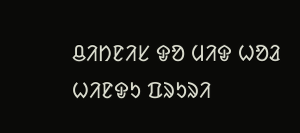ᱪᱤᱴᱱᱤᱥ ᱫᱚ ᱢᱤᱫ ᱦᱚᱲ ᱦᱤᱱᱫᱩ ᱯᱨᱩᱨᱤ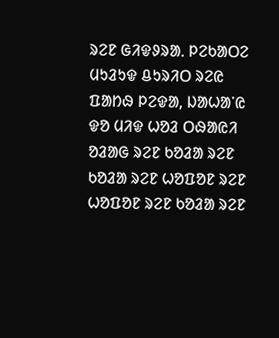ᱨᱮᱱ ᱜᱤᱫᱽᱨᱟᱹ ᱞᱮᱠᱟᱛᱮ ᱢᱩᱲᱩᱫ ᱪᱩᱨᱤᱛ ᱨᱮᱭ ᱯᱟᱴᱷ ᱞᱮᱫᱟ, ᱡᱟᱦᱟᱸᱭ ᱫᱚ ᱢᱤᱫ ᱦᱚᱲ ᱛᱷᱟᱭᱤ ᱚᱲᱟᱜ ᱨᱮᱱ ᱠᱚᱲᱟ ᱨᱮᱱ ᱠᱚᱲᱟ ᱨᱮᱱ ᱦᱚᱯᱚᱱ ᱨᱮᱱ ᱦᱚᱯᱚᱱ ᱨᱮᱱ ᱠᱚᱲᱟ ᱨᱮᱱ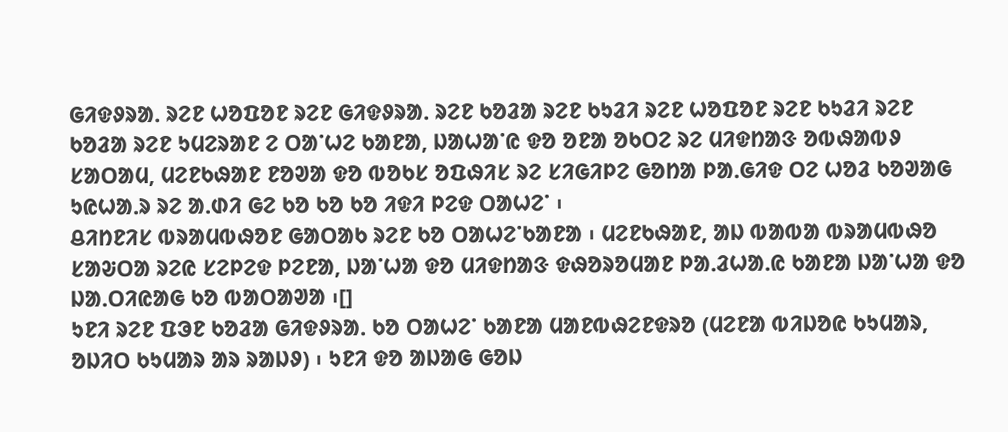ᱜᱤᱫᱽᱨᱟᱹ ᱨᱮᱱ ᱦᱚᱯᱚᱱ ᱨᱮᱱ ᱜᱤᱫᱽᱨᱟᱹ ᱨᱮᱱ ᱠᱚᱲᱟ ᱨᱮᱱ ᱠᱩᱲᱤ ᱨᱮᱱ ᱦᱚᱯᱚᱱ ᱨᱮᱱ ᱠᱩᱲᱤ ᱨᱮᱱ ᱠᱚᱲᱟ ᱨᱮᱱ ᱩᱢᱮᱨᱟᱱ ᱮ ᱛᱟᱸᱦᱮ ᱠᱟᱱᱟ, ᱡᱟᱦᱟᱸᱭ ᱫᱚ ᱚᱱᱟ ᱚᱠᱛᱮ ᱨᱮ ᱢᱤᱫᱴᱟᱝ ᱚᱵᱷᱟᱵᱽ ᱥᱟᱛᱟᱢ, ᱢᱮᱱᱠᱷᱟᱱ ᱱᱚᱣᱟ ᱫᱚ ᱵᱚᱠᱥ ᱚᱯᱷᱤᱥ ᱨᱮ ᱥᱤᱜᱤᱞᱮ ᱜᱚᱴᱟ ᱞᱟᱹᱜᱤᱫ ᱛᱮ ᱦᱚᱲ ᱠᱚᱣᱟᱜ ᱩᱭᱦᱟᱹᱨ ᱨᱮ ᱟᱹᱰᱤ ᱜᱮ ᱠᱚ ᱠᱚ ᱠᱚ ᱤᱫᱤ ᱞᱮᱫ ᱛᱟᱦᱮᱸ ᱾
ᱪᱤᱴᱱᱤᱥ ᱵᱨᱟᱢᱵᱷᱚᱱ ᱜᱟᱛᱟᱠ ᱨᱮᱱ ᱠᱚ ᱛᱟᱦᱮᱸᱠᱟᱱᱟ ᱾ ᱢᱮᱱᱠᱷᱟᱱ, ᱟᱡ ᱵᱟᱵᱟ ᱵᱨᱟᱢᱵᱷᱚ ᱥᱟᱶᱛᱟ ᱨᱮᱭ ᱥᱮᱞᱮᱫ ᱞᱮᱱᱟ, ᱡᱟᱸᱦᱟ ᱫᱚ ᱢᱤᱫᱴᱟᱝ ᱫᱷᱚᱨᱚᱢᱟᱱ ᱞᱟᱹᱲᱦᱟᱹᱭ ᱠᱟᱱᱟ ᱡᱟᱸᱦᱟ ᱫᱚ ᱡᱟᱹᱛᱤᱭᱟᱜ ᱠᱚ ᱵᱟᱛᱟᱣᱟ ᱾[]
ᱩᱱᱤ ᱨᱮᱱ ᱯᱳᱱ ᱠᱚᱲᱟ ᱜᱤᱫᱽᱨᱟᱹ ᱠᱚ ᱛᱟᱦᱮᱸ ᱠᱟᱱᱟ ᱢᱟᱱᱵᱷᱮᱱᱫᱨᱚ (ᱢᱮᱱᱟ ᱵᱤᱡᱚᱭ ᱠᱩᱢᱟᱨ, ᱚᱡᱤᱛ ᱠᱩᱢᱟᱨ ᱟᱨ ᱨᱟᱡᱽ) ᱾ ᱩᱱᱤ ᱫᱚ ᱟᱡᱟᱜ ᱜᱚᱡ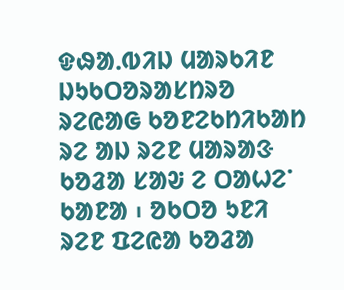ᱫᱷᱟᱹᱵᱤᱡ ᱢᱟᱨᱠᱤᱱ ᱡᱩᱠᱛᱚᱨᱟᱥᱴᱨᱚ ᱨᱮᱭᱟᱜ ᱠᱚᱱᱮᱠᱴᱤᱠᱟᱴ ᱨᱮ ᱟᱡ ᱨᱮᱱ ᱢᱟᱨᱟᱝ ᱠᱚᱲᱟ ᱥᱟᱶ ᱮ ᱛᱟᱦᱮᱸ ᱠᱟᱱᱟ ᱾ ᱚᱠᱛᱚ ᱩᱱᱤ ᱨᱮᱱ ᱯᱮᱭᱟ ᱠᱚᱲᱟ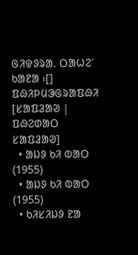ᱜᱤᱫᱽᱨᱟᱹ ᱛᱟᱦᱮᱸ ᱠᱟᱱᱟ ᱾[]
ᱯᱷᱤᱞᱢᱳᱜᱨᱟᱯᱷᱤ
[ᱥᱟᱯᱲᱟᱣ | ᱯᱷᱮᱰᱟᱛ ᱥᱟᱯᱲᱟᱣ]
  • ᱟᱡᱽ ᱠᱤ ᱵᱟᱛ (1955)
  • ᱟᱡᱽ ᱠᱤ ᱵᱟᱛ (1955)
  • ᱠᱤᱥᱤᱡᱽ ᱱᱟ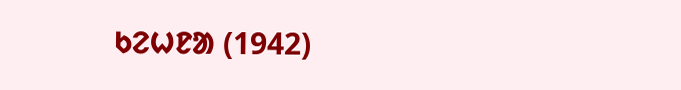ᱠᱮᱦᱱᱟ (1942)